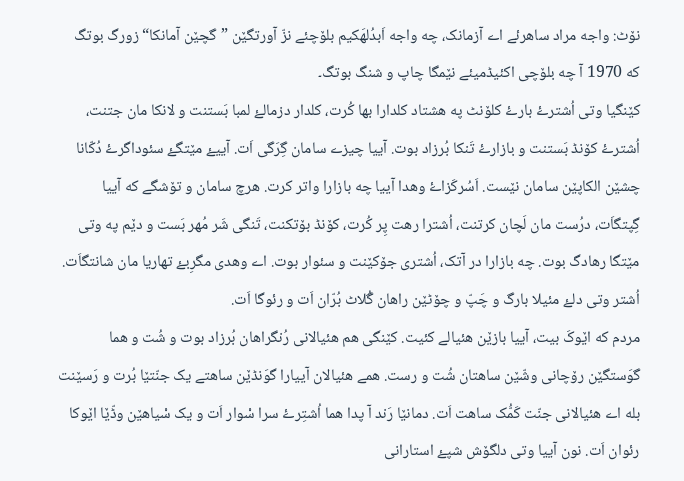نۆٹ: واجه مراد ساهرئے اے آزمانک، چه واجه اَبدُلهَکیم بلۆچئے نزّ آورتگێن ”گچێن آمانکا“ زورگ بوتگ که 1970 آ چه بلۆچی اکئیڈمیئے نێمگا چاپ و شنگ بوتگ۔
کێنگیا وتی اُشترۓ بارۓ کلۆنٹ په هشتاد کلدارا بها کُرت، کلدار دزمالۓ لمبا بَستنت و لانکا مان جتنت، اُشترۓ کۆنڈ بَستنت و بازارۓ تَنکا بُرزاد بوت. آییا چیزے سامان گِرَگی اَت. آییۓ مێتگۓ سئوداگرۓ دُکّانا چشێن الکاپێن سامان نێست. اَسُرکَزاۓ وهدا آییا چه بازارا واتر کرت. هرچ سامان و تۆشگے که آییا گِپتگاَت، درُست مان لَچان کرتنت، اُشترا رهت پِر کُرت، کۆنڈ بۆتکنت، تَنگی شَر مُهر بَست و دێم په وتی مێتگا رهادگ بوت. چه بازارا در آتک، اُشتری جۆکێنت و سئوار بوت. اے وهدی مگرِبۓ تهاریا مان شانتگاَت. اُشتر وتی دلۓ مئیلا بارگ و چَپّ و چۆٹێن راهان گُلاٹ بُرّان اَت و رئوگا اَت.
مردم که اێوکَ بیت، آییا بازێن هئیالے کئیت. کێنگی هم هئیالانی رُنگراهان بُرزاد بوت و شُت و هما گوَستگێن رۆچانی وشّێن ساهتان شُت و رست. همے هئیالان آییارا گوَنڈێن ساهتے یک جنّتێا بُرت و رَسێنت بله اے هئیالانی جنّت کَمُّک ساهت اَت. دمانێا رَند آ پدا هما اُشتِرۓ سرا سْوار اَت و یک سْیاهێن وڈّێا اێوکا رئوان اَت. نون آییا وتی دلگۆش شپۓ استارانی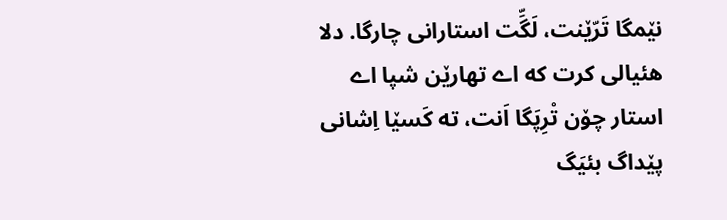نێمگا تَرّێنت، لَگِّت استارانی چارگا. دلا هئیالی کرت که اے تهارێن شپا اے استار چۆن تْرِپَگا اَنت، ته کَسێا اِشانی پێداگ بئیَگ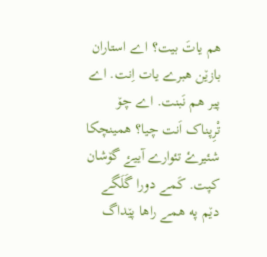هم یاتَ بیت؟ اے استاران بازێن هبرے یات اِنت. اے پیر هم نَبنت. اے چۆ تْرِپناک اَنت چیا؟ همینچکا شئیرۓ تئوارے آییۓ گۆشان کپت. کَمے دورا گَلَگے دێم په همے راها پێداگ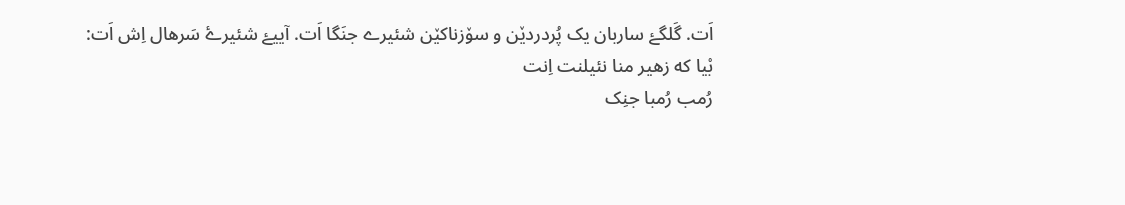اَت. گَلگۓ ساربان یک پُردردێن و سۆزناکێن شئیرے جنَگا اَت. آییۓ شئیرۓ سَرهال اِش اَت:
بْیا که زهیر منا نئیلنت اِنت
رُمب رُمبا جنِک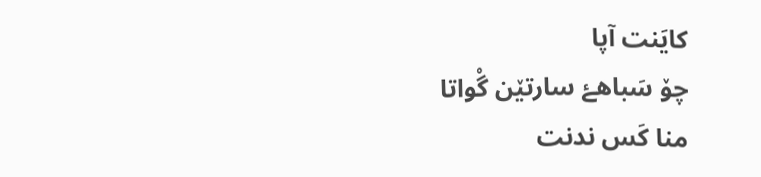کایَنت آپا
چۆ سَباهۓ سارتێن گْواتا
منا کَس ندنت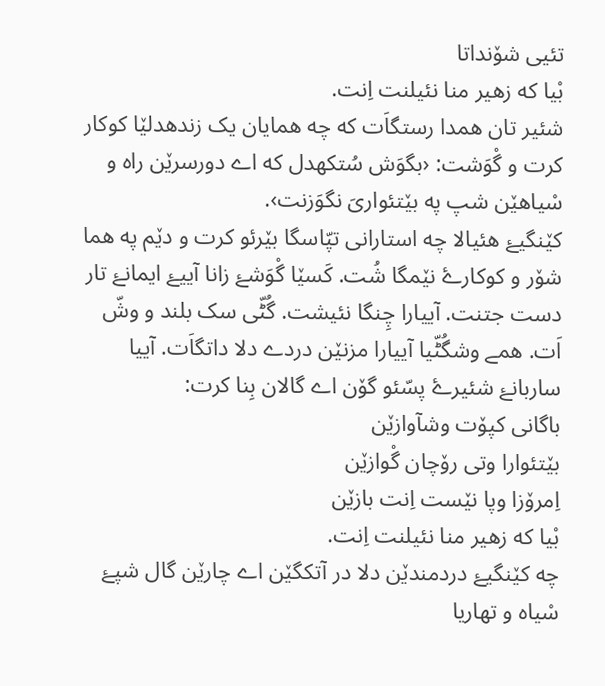تئیی شۆنداتا
بْیا که زهیر منا نئیلنت اِنت.
شئیر تان همدا رستگاَت که چه همایان یک زندهدلێا کوکار کرت و گْوَشت: ‹بگوَش سُتکهدل که اے دورسرێن راه و سْیاهێن شپ په بێتئواریَ نگوَزنت›.
کێنگیۓ هئیالا چه استارانی تپّاسگا بێرئو کرت و دێم په هما شۆر و کوکارۓ نێمگا شُت. کَسێا گْوَشۓ زانا آییۓ ایمانۓ تار دست جتنت. آییارا چِنگا نئیشت. گُٹّی سک بلند و وشّ اَت. همے وشگُٹّیا آییارا مزنێن دردے دلا داتگاَت. آییا ساربانۓ شئیرۓ پسّئو گۆن اے گالان بِنا کرت:
باگانی کپۆت وشآوازێن
بێتئوارا وتی رۆچان گْوازێن
اِمرۆزا وپا نێست اِنت بازێن
بْیا که زهیر منا نئیلنت اِنت.
چه کێنگیۓ دردمندێن دلا در آتکگێن اے چارێن گال شپۓ سْیاه و تهاریا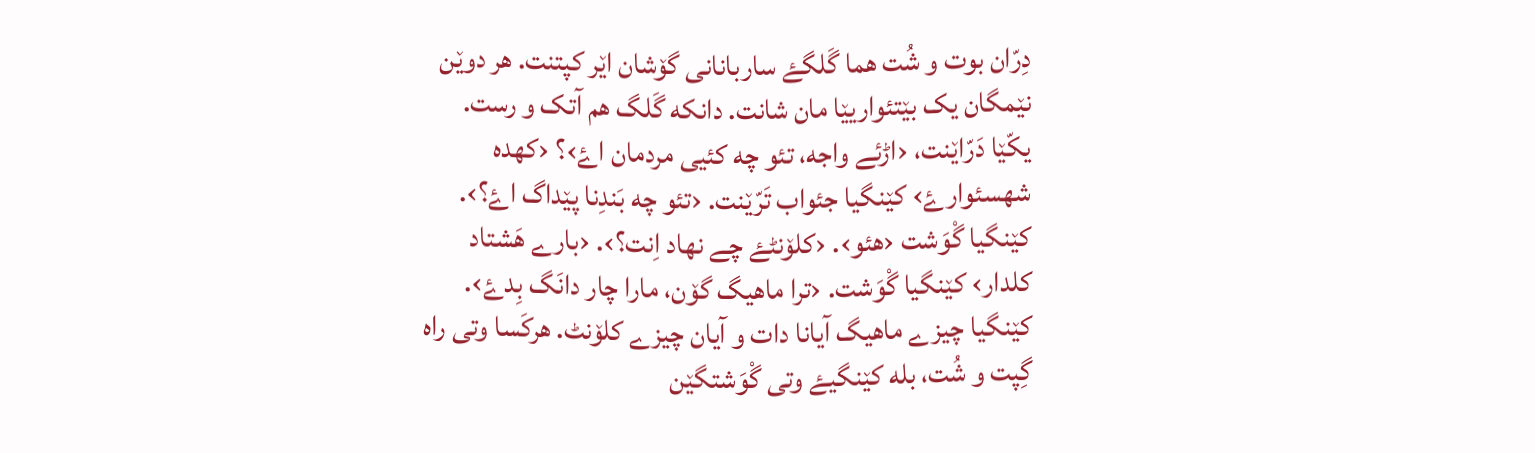دِرّان بوت و شُت هما گَلگۓ ساربانانی گۆشان اێر کپتنت. هر دوێن نێمگان یک بێتئواریێا مان شانت. دانکه گَلگ هم آتک و رست.
یکّێا دَرّاێنت، ‹اڑئے واجه، تئو چه کئیی مردمان اۓ›؟ ‹کهده شهسئوارۓ› کێنگیا جئواب تَرّێنت. ‹تئو چه بَندِنا پێداگ اۓ؟›. کێنگیا گْوَشت ‹هئو›. ‹کلۆنٹۓ چے نهاد اِنت؟›. ‹بارے هَشتاد کلدار› کێنگیا گْوَشت. ‹ترا ماهیگ گۆن، مارا چار دانَگ بِدۓ›. کێنگیا چیزے ماهیگ آیانا دات و آیان چیزے کلۆنٹ. هرکَسا وتی راه گِپت و شُت، بله کێنگیۓ وتی گْوَشتگێن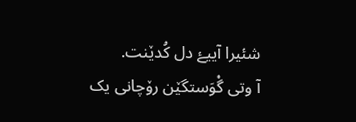شئیرا آییۓ دل کُدێنت.
آ وتی گْوَستگێن رۆچانی یک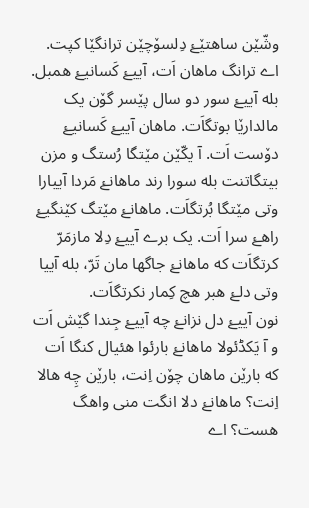وشّێن ساهتێۓ دِلسۆچێن ترانگێا کپت. اے ترانگ ماهان اَت، آییۓ کَسانیۓ همبل. بله آییۓ سور دو سال پێسر گۆن یک مالدارێا بوتگاَت. ماهان آییۓ کَسانیۓ دۆست اَت. آ یکّێن مێتگا رُستگ و مزن بیتگاتنت بله سورا رند ماهانۓ مَردا آییارا وتی مێتگا بُرتگاَت. ماهانۓ مێتگ کێنگیۓ راهۓ سرا اَت. یک برے آییۓ دِلا مازمَرّ کرتگاَت که ماهانۓ جاگها مان تَرّ، بله آییا وتی دلۓ هبر هچ کِمار نکرتگاَت.
نون آییۓ دل نزانۓ چه آییۓ جِندا گێش اَت و آ یَکڈئولا ماهانۓ بارئوا هئیال کنگا اَت که بارێن ماهان چۆن اِنت، بارێن چِه هالا اِنت؟ ماهانۓ دلا انگت منی واهگ هست؟ اے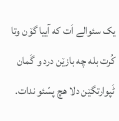یک سئوالے اَت که آییا گۆن وتا کُرت بله چه بازێن درد و گَمان ٹَپوارتگێن دلا هچ پسّئو ندات.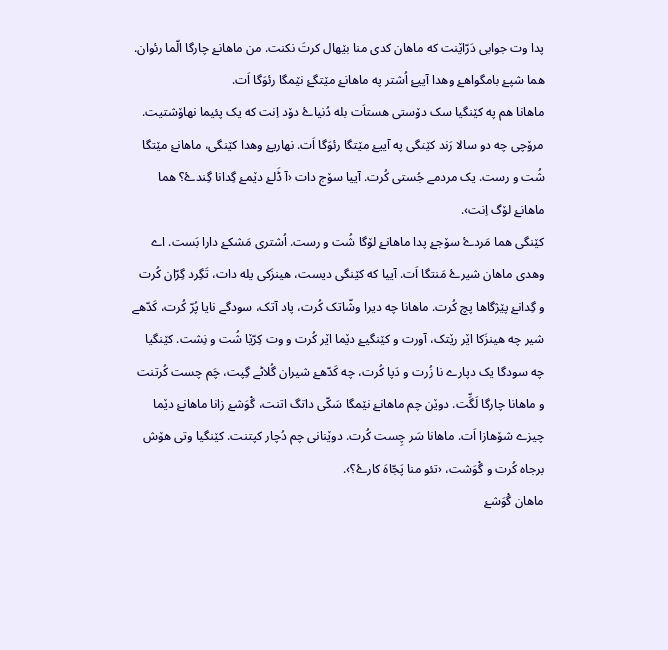پدا وت جوابی دَرّاێنت که ماهان کدی منا بێهال کرتَ نکنت. من ماهانۓ چارگا الّما رئوان.
هما شپۓ بامگواهۓ وهدا آییۓ اُشتر په ماهانۓ مێتگۓ نێمگا رئوَگا اَت.
ماهانا هم په کێنگیا سک دۆستی هستاَت بله دُنیاۓ دۆد اِنت که یک پئیما نهاۆشتیت. مرۆچی چه دو سالا رَند کێنگی په آییۓ مێتگا رئوَگا اَت. نهاریۓ وهدا کێنگی، ماهانۓ مێتگا شُت و رست. یک مردمے جُستی کُرت. آییا سۆج دات ‹آ ڈَلۓ دێمۓ گِدانا گِندۓ؟ هما ماهانۓ لۆگ اِنت›.
کێنگی هما مَردۓ سۆجۓ پدا ماهانۓ لۆگا شُت و رست. اُشتری مَشکۓ دارا بَست. اے وهدی ماهان شیرۓ مَنتگا اَت. آییا که کێنگی دیست، هینزَکی یله دات، تَگِرد گِرّان کُرت و گِدانۓ پێژگاها پچ کُرت. ماهانا چه دیرا وشّاتک کُرت، پاد آتک، سودگے نایا پُرّ کُرت، کَدّهے شیر چه هینزَکا اێر رێتک، آورت و کێنگیۓ دێما اێر کُرت و وت کِرّێا شُت و نِشت. کێنگیا چه سودگا یک دپارے نا زُرت و دَپا کُرت، چه کَدّهۓ شیران گُلاٹے گِپت، چَم چست کُرتنت و ماهانا چارگا لَگِّت. دوێن چم ماهانۓ نێمگا سَکّی داتگ اتنت، گْوَشۓ زانا ماهانۓ دێما چیزے شۆهازا اَت. ماهانا سَر چِست کُرت. دوێنانی چم دُچار کپتنت. کێنگیا وتی هۆش برجاه کُرت و گْوَشت، ‹تئو منا پَجّاهَ کارۓ؟›.
ماهان گْوَشۓ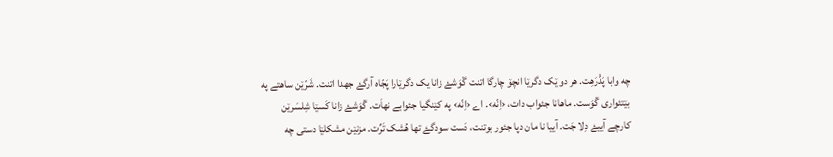چه وابا پَدّْرَهِت. هر دو ێک دگرێا انچۆ چارگا اتنت گْوَشۓ زانا یک دگرێارا پَجّاه آرگۓ جهدا اتنت. شَرّێن ساهتے په بێتئواری گْوَست. ماهانا جئواب دات، ‹اِنّه›. اے ‹اِنّه› په کێنگیا جئوابے نهاَت. گْوَشۓ زانا کَسێا شِلسَرێن کارچے آییۓ دِلا جَت. آییا نا مان دپا جئور بوتنت، دَست سودگۓ تها هُشک تَرِّت. مزنێن مشکلێا دستی چه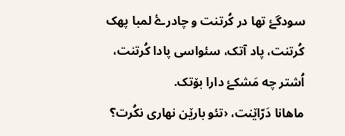سودگۓ تها در کُرتنت و چادرۓ لمبا پهک کُرتنت، پاد آتک، سئواسی پادا کُرتنت، اُشتر چه مَشکۓ دارا بۆتک.
ماهانا دَرّاێنت، ‹تئو بارێن نهاری نکُرت؟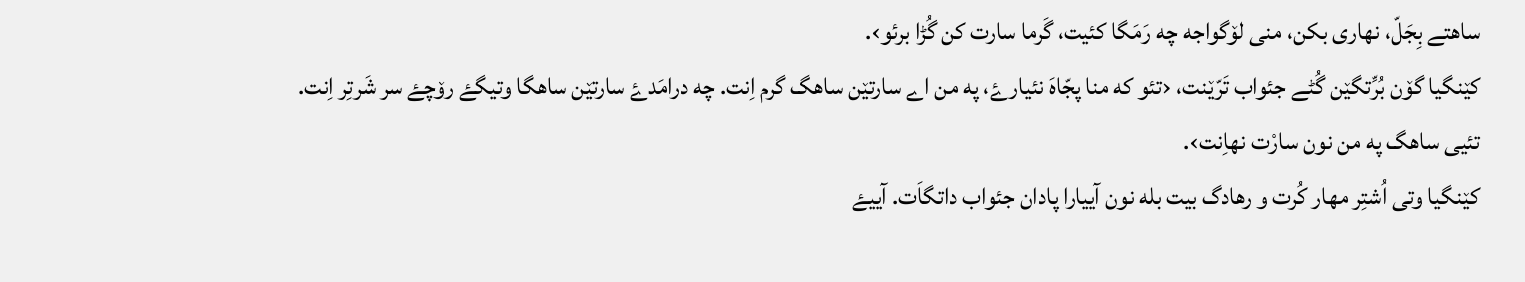ساهتے بِجَلّ، نهاری بکن، منی لۆگواجه چه رَمَگا کئیت، گَرما سارت کن گُڑا برئو›.
کێنگیا گۆن بُرِّتگێن گُٹے جئواب تَرّێنت، ‹تئو که منا پجّاهَ نئیارۓ، په من اے سارتێن ساهگ گرم اِنت. چه درامَدۓ سارتێن ساهگا وتیگۓ رۆچۓ سر شَرتِر اِنت. تئیی ساهگ په من نون سارْت نهاِنت›.
کێنگیا وتی اُشتِر مهار کُرت و رهادگ بیت بله نون آییارا پادان جئواب داتگاَت. آییۓ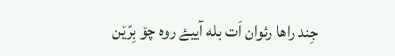جِند راها رئوان اَت بله آییۓ روه چۆ بِرّێن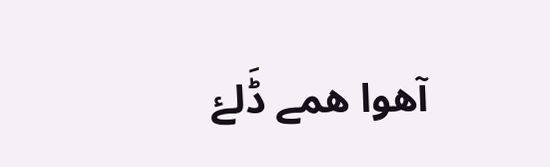آهوا همے ڈَلۓ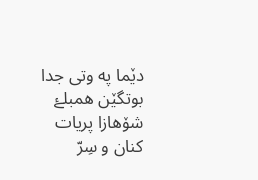دێما په وتی جدا بوتگێن همبلۓ شۆهازا پریات کنان و سِرّ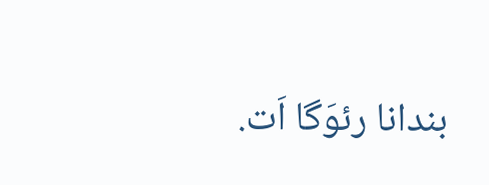بندانا رئوَگا اَت.